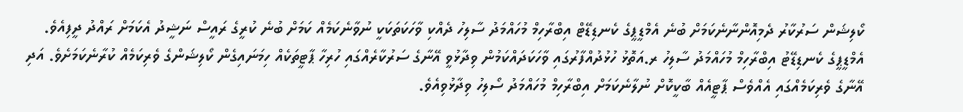ކޯލިޝަން ސަރުކާރު ދެމިއޮންނާނެކަމަށް ބުނެ އެމްޑީޕީގެ ކެނޑިޑޭޓް އިބްރާހިމް މުހައްމަދު ސާލިހު ދެއްކި ވާހަކަތަކަކީ ނުވާނެކަމެއް ކަމަށް ބުނެ ކުރީގެ ރައީސް ނަޝީދު އެކަމަށް ރައްދު ދީފިއެވެ.
އެމްޑީޕީގެ ކެނޑިޑޭޓު އިބްރާހިމް މުހައްމަދު ސާލިހު ރ.އަތޮޅު ހުޅުދުއްފާރުގައި ވާހަކަދައްކަމުން ވިދާޅުވީ އޭނާގެ ސަރުކާރެއްގައި ހުރިހާ ޕާޓީތަކެއް ހިމަނައިގެން ކޯލިޝަންގެ ވެރިކަމެއް ކުރާނެކަމަށެވެ. އަދި އޭނާގެ ވެރިކަމެއްގައި އެއްވެސް ޕާޓީއެއް ބާކީކޮށް ނުލާނެކަމަށް އިބްރާހިމް މުހައްމަދު ސޯލިހު ވިދާޅުވިއެވެ.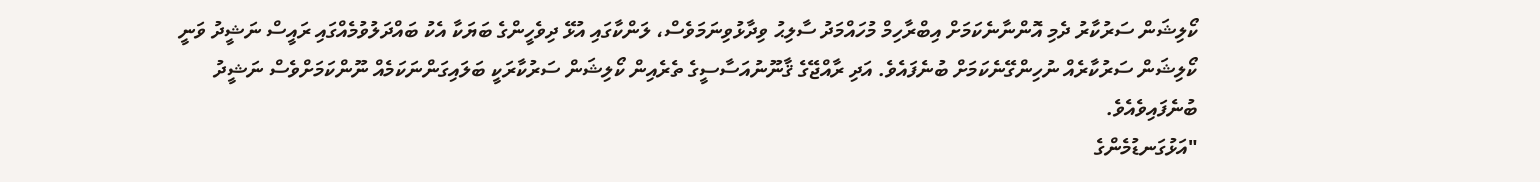ކޯލިޝަން ސަރުކާރު ދެމި އޮންނާނެކަމަށް އިބްރާހިމް މުހައްމަދު ސާލިޙު ވިދާޅުވިނަމަވެސް، ލަންކާގައި އުޅޭ ދިވެހީންގެ ބަޔަކާ އެކު ބައްދަލުވުމެއްގައި ރައީސް ނަޝީދު ވަނީ ކޯލިޝަން ސަރުކާރެއް ނުހިންގޭނެކަމަށް ބުނެފައެވެ. އަދި ރާއްޖޭގެ ޤާނޫނުއަސާސީގެ ތެރެއިން ކޯލިޝަން ސަރުކާރަކީ ބަލައިގަންނަކަމެއް ނޫންކަމަށްވެސް ނަޝީދު ބުނެފައިވެއެވެ.
"އަޅުގަނޑުމެންގެ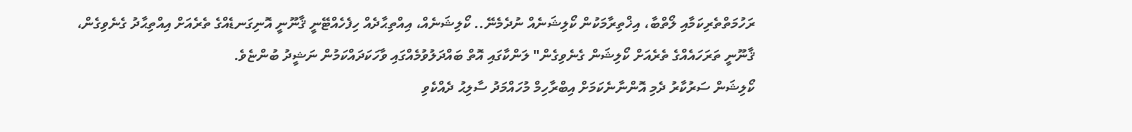ރަހުމަތްތެރިކަމާއި ލޯތްބާ، އިޚްތިރާމަކުން ކޯލިޝަނެއް ނުދެމެނޭ.. ކޯލިޝަނެއް، އިއްތިޙާދެއް ހިފެހެއްޓޭނީ ޤާނޫނީ އޮނިގަނޑެއްގެ ތެރެއަށް އިއްތިޙާދު ގެނެވިގެން، ޤާނޫނީ ތަރަހައެއްގެ ތެރެއަށް ކޯލިޝަން ގެނެވިގެން" ލަންކާގައި އޮތް ބައްދަލުވުމެއްގައި ވާހަކަދައްކަމުން ނަޝީދު ބުންޏެވެ.
ކޯލިޝަން ސަރުކާރު ދެމި އޮންނާނެކަމަށް އިބްރާހިމް މުހައްމަދު ސާލިޙު ދެއްކެވި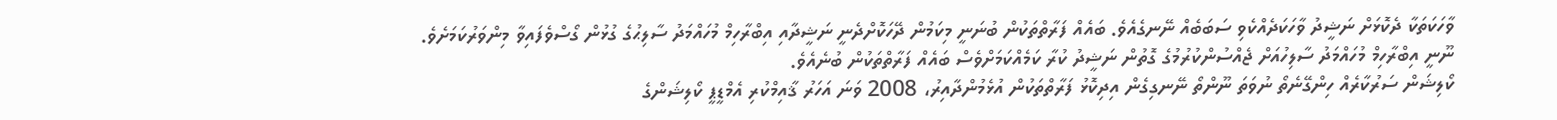ވާހަކަތަކާ ދެކޮޅަށް ނަޝީދު ވާހަކަދެއްކެވި ސަބަބެއް ނޭނގެއެވެ. ބައެއް ފަރާތްތަކުން ބުނަނީ މިކަމުން ދޭހަކޮށްދެނީ ނަޝީދާއި އިބްރާހިމް މުހައްމަދު ސާލިޙުގެ ގުޅުން ގޯސްވެފައިވާ މިންވަރުކަމަށެވެ. ނޫނީ އިބްރާހިމް މުހައްމަދު ސާލިހުއަށް ޖެއްސުންކުރުމުގެ ގޮތުން ނަޝީދު ކުރާ ކަމެއްކަމަށްވެސް ބައެއް ފަރާތްތަކުން ބުނެއެވެ.
ކޯލިޝަން ސަރުކާރެއް ހިންގޭނެތޯ ނުވަތަ ނޫންތޯ ނޭނގިގެން އިދިކޮޅު ފަރާތްތަކުން އުޅެމުންދާއިރު، 2008 ވަނަ އަހަރު ޤާއިމްކުރި އެމްޑީޕީ ކޯލިޝަންގެ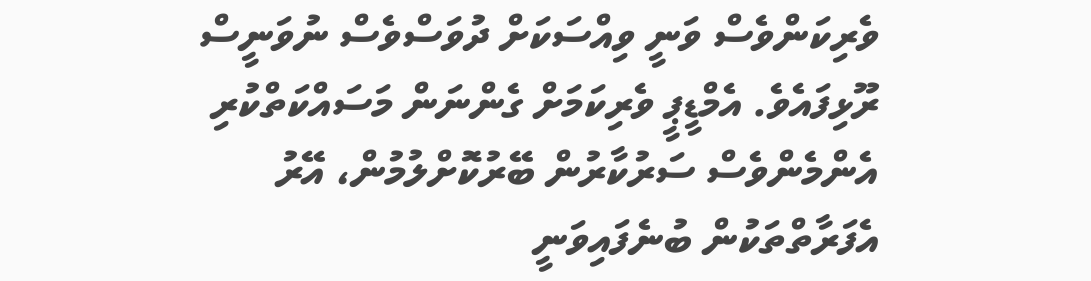ވެރިކަންވެސް ވަނީ ވިއްސަކަށް ދުވަސްވެސް ނުވަނީސް ރޫޅިފައެވެ. އެމްޑީޕީ ވެރިކަމަށް ގެންނަން މަސައްކަތްކުރި އެންމެންވެސް ސަރުކާރުން ބޭރުކޮށްލުމުން، އޭރު އެފަރާތްތަކުން ބުނެފައިވަނީ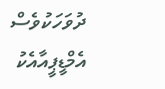ދުވަހަކުވެސް އެމްޑީޕީއާއެކު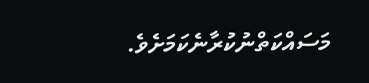މަސައްކަތްނުކުރާނެކަމަށެވެ.